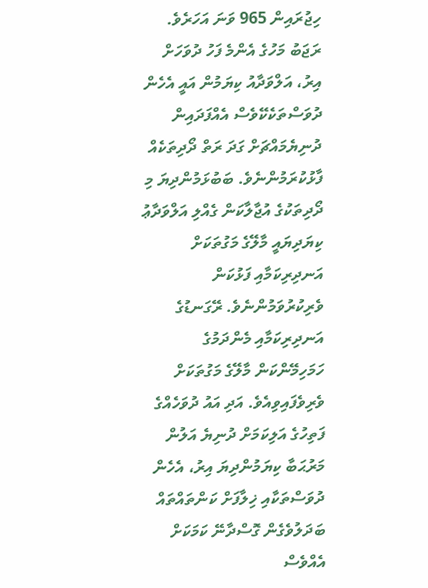ހިޖުރައިން 965 ވަނަ އަހަރެވެ. ރަޖަބު މަހުގެ އެންމެ ފަހު ދުވަހަށް އިރު، އަލްވަދާއު ކިޔަމުން އައީ އެހެން ދުވަސްތަކެކޭވެސް އެއްފަދައިން ދުނިޔެމައްޗަށް ގަދަ ރަތް ދޯދިތަކެއް ފާޅުކުރަމުންނެވެ. ބަބުޅަމުންދިޔަ މި ދޯދިތަކުގެ އުޖާލާކަން ގެއްލި އަލްވަދާޢު ކިޔަދިޔައީ މާލޭގެ މަގުތަކަށް އަނދިރިކަމާއި ފަޅުކަން ވެރިކުރުވަމުންނެވެ. ރޭގަނޑުގެ އަނދިރިކަމާއި މެންދަމުގެ ހަމަހިމޭންކަން މާލޭގެ މަގުތަކަށް ވެރިވެފައިވިއެވެ. އަދި އައު ދުވަހެއްގެ ފަތިހުގެ އަލިކަމަށް ދުނިޔެ އަލުން މަރުޙަބާ ކިޔަމުންދިޔަ އިރު، އެހެން ދުވަސްތަކާއި ޚިލާފަށް ކަންތައްތައް ބަދަލުވެގެން ގޮސްދާނޭ ކަމަކަށް އެއްވެސް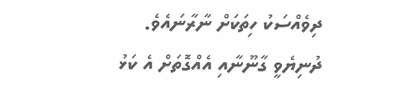ދިވެއްސަކު ހިތަކަށް ނާރާނައެވެ.
ދުނިޔެވީ ގާނޫނާއި އެއްގޮތަށް އެ ކަޅު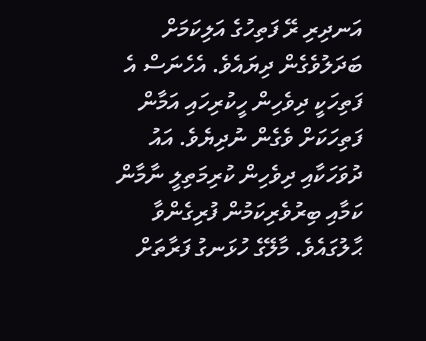އަނދިރި ރޭ ފަތިހުގެ އަލިކަމަށް ބަދަލުވެގެން ދިޔައެވެ. އެހެނަސް އެ ފަތިހަކީ ދިވެހިން ހީކުރިހައި އަމާން ފަތިހަކަށް ވެގެން ނުދިޔެވެ. އައު ދުވަހަކާއި ދިވެހިން ކުރިމަތިލީ ނާމާން ކަމާއި ބިރުވެރިކަމުން ފުރިގެންވާ ޙާލުގައެވެ. މާލޭގެ ހުޅަނގު ފަރާތަށް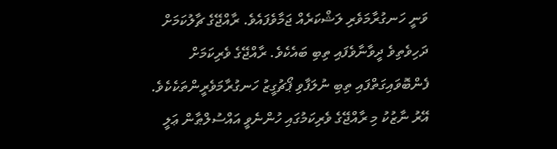ވަނީ ހަނގުރާމަވެރި ލަޝްކަރެއް ޖަމާވެފައެވެ. ރާއްޖޭގެ ޗާލުކަމަށް ދަހިވެތިވެ ދީވާނާވެފައި ތިބި ބައެކެވެ. ރާއްޖޭގެ ވެރިކަމަށް ފެންބޮވައިގަތްފައި ތިބި ނުލަފާވި ޕޯޗުގީޒު ހަނގުރާމަވެރީންތަކެކެވެ.
އޭރު ނާޒުކު މި ރާއްޖޭގެ ވެރިކަމުގައި ހުންނެވީ އައްސުލްޠާން ޢަލީ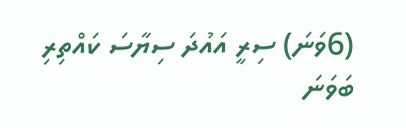(6ވަނަ) ސިރީ އައުދަ ސިޔާސަ ކައްތިރި ބަވަނަ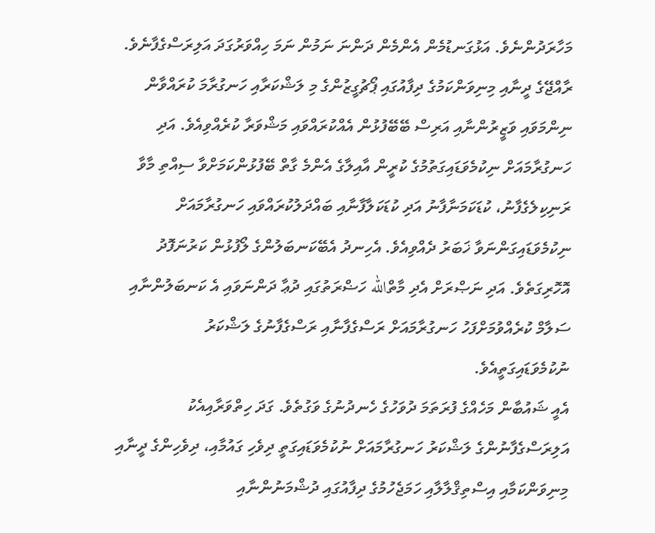މަހާރަދުންނެވެ. އަޅުގަނޑުމެން އެންމެން ދަންނަ ނަމުން ނަމަ ހިއްވަރުގަދަ އަލިރަސްގެފާނެވެ.
ރާއްޖޭގެ ދީނާއި މިނިވަންކަމުގެ ދިފާއުގައި ޕޯޗުގީޒުންގެ މި ލަޝްކަރާއި ހަނގުރާމަ ކުރައްވާން ނިންމަވައި ވަޒީރުންނާއި އަރިސް ބޭބޭފުޅުން އެއްކުރައްވައި މަޝްވަރާ ކުރެއްވިއެވެ. އަދި ހަނގުރާމައަށް ނިކުމެވަޑައިގަތުމުގެ ކުރީން އާއިލާގެ އެންމެ ގާތް ބޭފުޅުންކަމަށްވާ ސިއްތި މާވާ ރަނިކިލެގެފާނު، ކުޑަކަމަނާފާނު އަދި ކުޑަކަލާފާނާއި ބައްދަލުކުރައްވައި ހަނގުރާމައަށް ނިކުމެވަޑައިގަންނަވާ ޚަބަރު ދެއްވިއެވެ. އެހިނދު އެބޭކަނބަލުންގެ ލޯފުޅުން ކަރުނަފޮދު އޮހޮރިގަތެވެ. އަދި ނަޞްރަށް އެދި މާތްالله ހަޟްރަތުގައި ދުޢާ ދަންނަވައި އެ ކަނބަލުންނާއި ސަލާމް ކުރެއްވުމަށްފަހު ހަނގުރާމައަށް ރަސްގެފާނާއި ރަސްގެފާނުގެ ލަޝްކަރު ނުކުމެވަޑައިގަތީއެވެ.
އެއީ ޝައުބާން މަހެއްގެ ފުރަތަމަ ދުވަހުގެ ހެނދުނުގެ ވަގުތެވެ. ގަދަ ހިތްވަރާއިއެކު އަލިރަސްގެފާނުންގެ ލަޝްކަރު ހަނގުރާމައަށް ނުކުމެވަޑައިގަތީ ދިވެހި ގައުމާއި، ދިވެހިންގެ ދީނާއި މިނިވަންކަމާއި އިސްތިޤްލާލާއި ހަމަޖެހުމުގެ ދިފާއުގައި ދުޝްމަނުންނާއި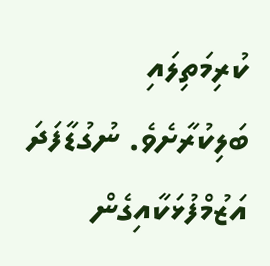ކުރިމަތިލައި ބަލިކުރާށެވެ. ނުގުޑާފަދަ އަޒުމްފުޅަކާއިގެން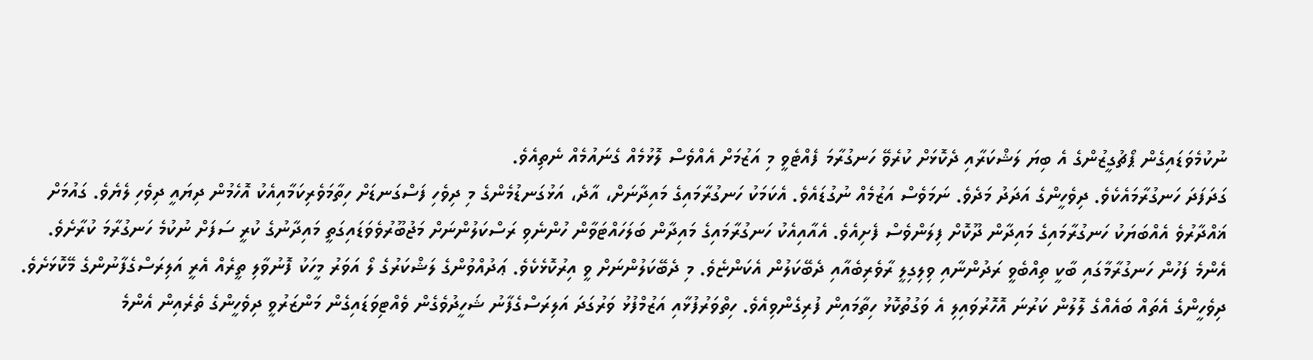ނުކުމެވަޑައިގެން ޕޯޗުގީޒުންގެ އެ ބިޔަ ލަޝްކަރާއި ދެކޮޅަށް ކުރެވޭ ހަނގުރާމަ ފެއްޓެވީ މި އަޒުމަށް އެއްވެސް ލޮޅުމެއް ގެނައުމެއް ނެތިއެވެ.
ގަދަފަދަ ހަނގުރާމައެކެވެ. ދިވެހީންގެ އަދަދު މަދެވެ. ނަމަވެސް އަޒުމެއް ނުގުޑައެވެ. އެކަމަކު ހަނގުރާމައިގެ މައިދާނަށް، އާދެ، އަޅުގަނޑުމެންގެ މި ދިވެހި ފަސްގަނޑަށް ހިތާމަވެރިކަމާއިއެކު އޮހެމުން ދިޔައީ ދިވެހި ލެޔެވެ. ގައުމަށް ޣައްދާރުވެ އެއްބަޔަކު ހަނގުރާމައިގެ މައިދާން ދޫކޮށް ފިލަންވެސް ފެށިއެވެ. އެއާއިއެކު ހަނގުރާމައިގެ މައިދާން ބަލަހައްޓަވާން ހުންނެވި ރަސްކަލުންނަށް މަޖުބޫރުވެވަޑައިގަތީ މައިދާނުގެ ކުރީ ސަފަށް ނުކުމެ ހަނގުރާމަ ކުރާށެވެ.
އެންމެ ފަހުން ހަނގުރާމާގައި ބާކީ ތިއްބެވީ ރަދުންނާއި ވިލިގިލީ ރާވެރިބެއާއި ދެބޭކަލުން އެކަންޏެވެ. މި ދެބޭކަލުންނަށް ވީ އިރުކޮޅެކެވެ. ޢަދުއްވުންގެ ލަޝްކަރުގެ ލޯ އަވަރު މީހަކު ފޮނުވާލި ތީރެއް އެރީ އަލިރަސްގެފާނުންގެ މޭކޮޅަށެވެ. ދިވެހީންގެ އެތައް ބައެއްގެ ލޮލުން ކަރުނަ އޮހޮރުވައިލި އެ ވަގުތުކޮޅު ހިތާމައިން ފުރިގެންވިއެވެ. ހިތްވަރުފުޅާއި އަޒުމްފުޅު ވަރުގަދަ އަލިރަސްގެފާނު ޝަހީދުވެގެން ވެއްޓިވަޑައިގެން މަންޒަރުވީ ދިވެހީންގެ ތެރެއިން އެންމެ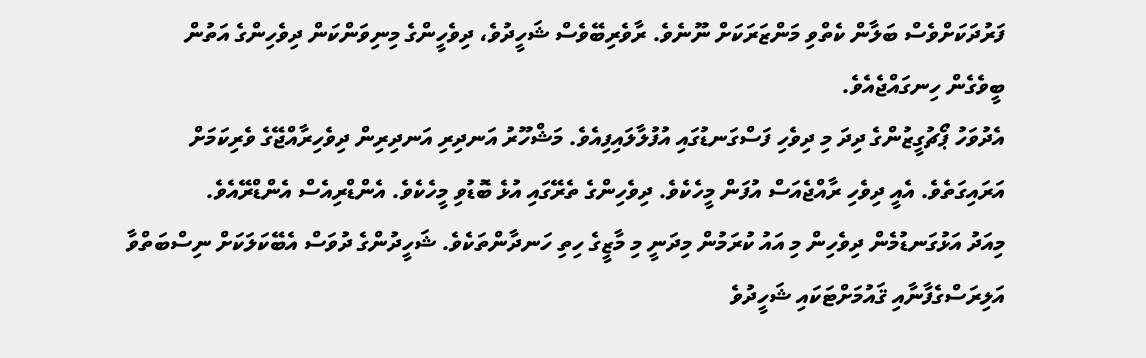ފަރުދަކަށްވެސް ބަލާން ކެތްވި މަންޒަރަކަށް ނޫނެވެ. ރާވެރިބޭވެސް ޝަހީދުވެ، ދިވެހީންގެ މިނިވަންކަން ދިވެހިންގެ އަތުން ބީވެގެން ހިނގައްޖެއެވެ.
އެދުވަހު ޕޯޗުގީޒުންގެ ދިދަ މި ދިވެހި ފަސްގަނޑުގައި އުފުލާލައިފިއެވެ. މަޝްހޫރު އަނދިރި އަނދިރިން ދިވެހިރާއްޖޭގެ ވެރިކަމަށް އަރައިގަތެވެ. އެއީ ދިވެހި ރާއްޖެއަސް އުފަން މީހެކެވެ. ދިވެހިންގެ ތެރޭގައި އުޅެ ބޮޑުވި މީހެކެވެ. އެންޑްރިއެސް އެންޑްރޭއެވެ.
މިއަދު އަޅުގަނޑުމެން ދިވެހިން މި އައު ކުރަމުން މިދަނީ މި މާޒީގެ ހިތި ހަނދާންތަކެވެ. ޝަހީދުންގެ ދުވަސް އެބޭކަލަކަށް ނިސްބަތްވާ އަލިރަސްގެފާނާއި ޤައުމަށްޓަކައި ޝަހީދުވެ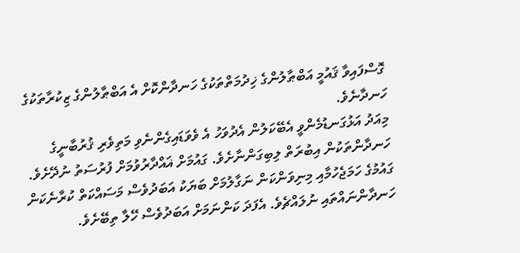ގޮސްފައިވާ ޤައުމީ އަބްޠާލުންގެ ޚިދުމަތްތަކުގެ ހަނދާންކޮށް އެ އަބްޠާލުންގެ ޒިކުރާތަކުގެ ހަނދާނެވެ.
މިއަދު އަޅުގަނޑުމެންވީ އެބޭކަލުން އެދުވަހު އެ ވެވަޑައިގެންނެވި މަތިވެރި ޤުރުބާނީގެ ހަނދާންތަކުން އިބުރަތް ލިބިގަންނާށެވެ. ގައުމަށް ޣައްދާރުވުމަށް ފުރުސަތު ނުދޭށެވެ. ގައުމުގެ ހަމަޖެހުމާއި މިނިވަންކަން ނަގާލުމަށް ބަޔަކު އަބަދުވެސް މަސައްކަތް ކުރާނެކަން ހަނދާންނައްތައި ނުލައްޗެވެ. އެފަދަ ކަންނަމަށް އަބަދުވެސް ހޭލާ ތިބޭށެވެ.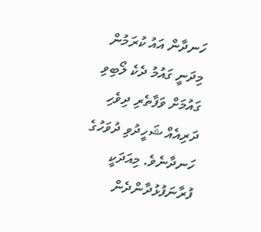ހަނދާން އައު ކުރަމުން މިދަނީ ގައުމު ދެކެ ލޯބިވި ގައުމަށް ވަފާތެރި ދިވެހި ދަރިއެއް ޝަހީދުވި ދުވަހުގެ ހަނދާނެވެ. މިއަދަކީ ފުރާނަފުޅުދާންދެން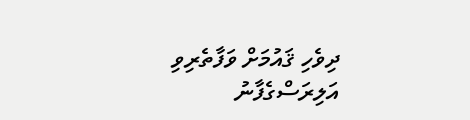ދިވެހި ޤައުމަށް ވަފާތެރިވި އަލިރަސްގެފާނު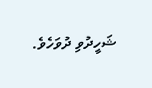ޝަހީދުވި ދުވަހެވެ.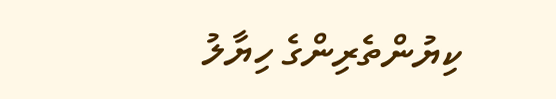ކިޔުންތެރިންގެ ހިޔާލު